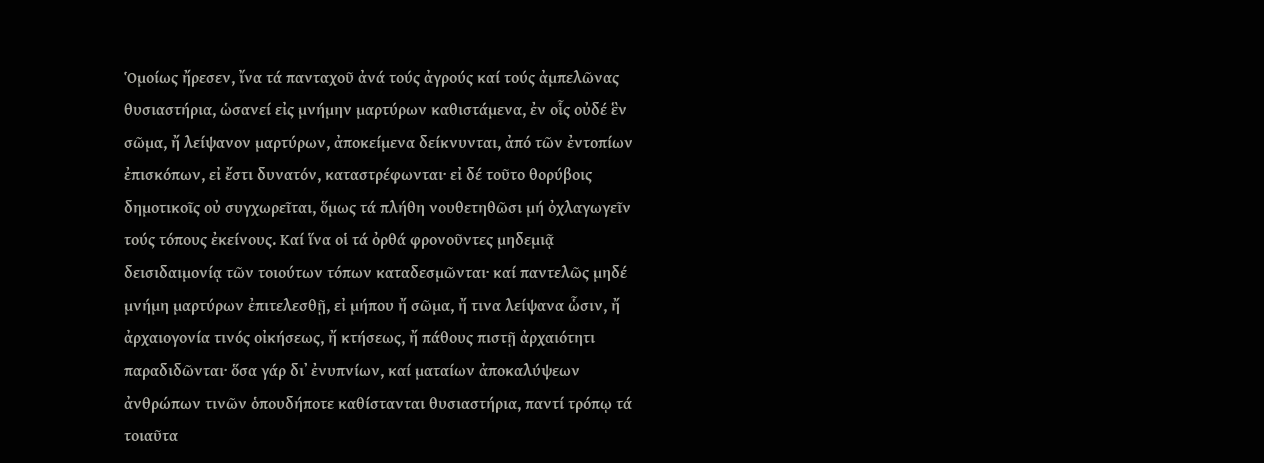Ὁμοίως ἤρεσεν, ἴνα τά πανταχοῦ ἀνά τούς ἀγρούς καί τούς ἀμπελῶνας θυσιαστήρια, ὡσανεί εἰς μνήμην μαρτύρων καθιστάμενα, ἐν οἷς οὐδέ ἓν σῶμα, ἤ λείψανον μαρτύρων, ἀποκείμενα δείκνυνται, ἀπό τῶν ἐντοπίων ἐπισκόπων, εἰ ἔστι δυνατόν, καταστρέφωνται· εἰ δέ τοῦτο θορύβοις δημοτικοῖς οὐ συγχωρεῖται, ὅμως τά πλήθη νουθετηθῶσι μή ὀχλαγωγεῖν τούς τόπους ἐκείνους. Καί ἵνα οἱ τά ὀρθά φρονοῦντες μηδεμιᾷ δεισιδαιμονίᾳ τῶν τοιούτων τόπων καταδεσμῶνται· καί παντελῶς μηδέ μνήμη μαρτύρων ἐπιτελεσθῇ, εἰ μήπου ἤ σῶμα, ἤ τινα λείψανα ὧσιν, ἤ ἀρχαιογονία τινός οἰκήσεως, ἤ κτήσεως, ἤ πάθους πιστῇ ἀρχαιότητι παραδιδῶνται· ὅσα γάρ δι᾽ ἐνυπνίων, καί ματαίων ἀποκαλύψεων ἀνθρώπων τινῶν ὁπουδήποτε καθίστανται θυσιαστήρια, παντί τρόπῳ τά τοιαῦτα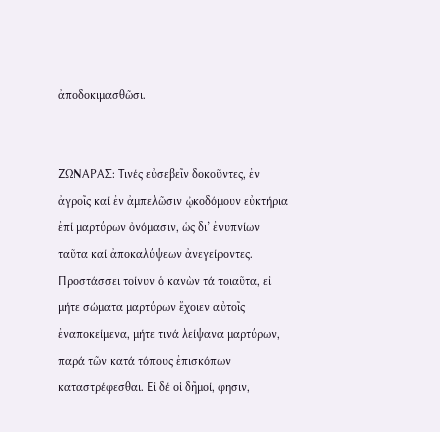ἀποδοκιμασθῶσι.


ΖΩΝΑΡΑΣ: Τινές εὐσεβεῖν δοκοῦντες, ἐν ἀγροῖς καί ἐν ἀμπελῶσιν ᾠκοδόμουν εὐκτήρια ἐπί μαρτύρων ὀνόμασιν, ὡς δι’ ἐνυπνίων ταῦτα καί ἀποκαλύψεων ἀνεγείροντες. Προστάσσει τοίνυν ὁ κανὼν τά τοιαῦτα, εἰ μήτε σώματα μαρτύρων ἔχοιεν αὐτοῖς ἐναποκείμενα, μήτε τινά λείψανα μαρτύρων, παρά τῶν κατά τόπους ἐπισκόπων καταστρέφεσθαι. Εἰ δέ οἱ δῆμοί, φησιν,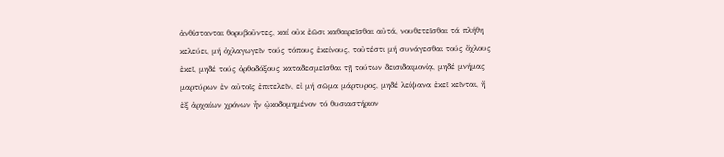ἀνθίστανται θορυβοῦντες, καί οὐκ ἐῶσι καθαιρεῖσθαι αὐτά, νουθετεῖσθαι τά πλήθη κελεύει, μή ὀχλαγωγεῖν τούς τόπους ἐκείνους, τοὐτέστι μή συνάγεσθαι τούς ὄχλους ἐκεῖ, μηδέ τούς ὀρθοδόξους καταδεσμεῖσθαι τῇ τούτων δεισιδαιμονίᾳ, μηδέ μνήμας μαρτύρων ἐν αὐτοῖς ἐπιτελεῖν, εἰ μή σῶμα μάρτυρος, μηδέ λείψανα ἐκεῖ κεῖνται, ἤ ἐξ ἀρχαίων χρόνων ἦν ᾠκοδομημένον τό θυσιαστήριον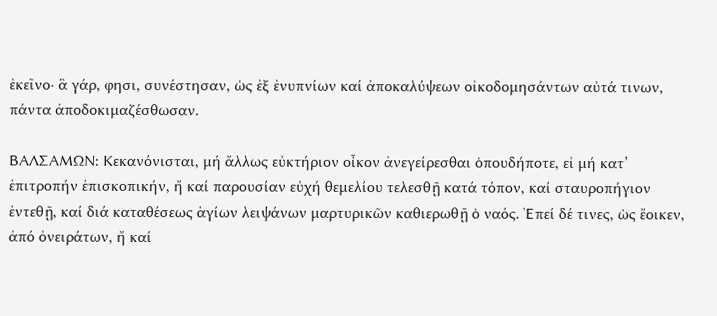ἐκεῖνο∙ ἃ γάρ, φησι, συνέστησαν, ὡς ἐξ ἐνυπνίων καί ἀποκαλύψεων οἰκοδομησάντων αὐτά τινων, πάντα ἀποδοκιμαζέσθωσαν.

ΒΑΛΣΑΜΩΝ: Κεκανόνισται, μή ἄλλως εὐκτήριον οἶκον ἀνεγείρεσθαι ὁπουδήποτε, εἰ μή κατ’ ἐπιτροπήν ἐπισκοπικήν, ἤ καί παρουσίαν εὐχή θεμελίου τελεσθῇ κατά τόπον, καί σταυροπήγιον ἐντεθῇ, καί διά καταθέσεως ἁγίων λειψάνων μαρτυρικῶν καθιερωθῇ ὁ ναός. Ἐπεί δέ τινες, ὡς ἔοικεν, ἀπό ὀνειράτων, ἤ καί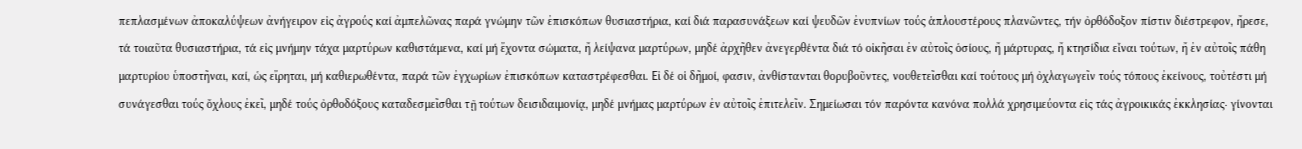πεπλασμένων ἀποκαλύψεων ἀνήγειρον εἰς ἀγρούς καί ἀμπελῶνας παρά γνώμην τῶν ἐπισκόπων θυσιαστήρια, καί διά παρασυνάξεων καί ψευδῶν ἐνυπνίων τούς ἁπλουστέρους πλανῶντες, τήν ὀρθόδοξον πίστιν διέστρεφον, ἤρεσε, τά τοιαῦτα θυσιαστήρια, τά εἰς μνήμην τάχα μαρτύρων καθιστάμενα, καί μή ἔχοντα σώματα, ἤ λείψανα μαρτύρων, μηδέ ἀρχῆθεν ἀνεγερθέντα διά τό οἰκῆσαι ἐν αὐτοῖς ὁσίους, ἤ μάρτυρας, ἤ κτησίδια εἶναι τούτων, ἤ ἐν αὐτοῖς πάθη μαρτυρίου ὑποστῆναι, καί, ὡς εἴρηται, μή καθιερωθέντα, παρά τῶν ἐγχωρίων ἐπισκόπων καταστρέφεσθαι. Εἰ δέ οἱ δῆμοί, φασιν, ἀνθίστανται θορυβοῦντες, νουθετεῖσθαι καί τούτους μή ὀχλαγωγεῖν τούς τόπους ἐκείνους, τοὐτέστι μή συνάγεσθαι τούς ὄχλους ἐκεῖ, μηδέ τούς ὀρθοδόξους καταδεσμεῖσθαι τῇ τούτων δεισιδαιμονίᾳ, μηδέ μνήμας μαρτύρων ἐν αὐτοῖς ἐπιτελεῖν. Σημείωσαι τόν παρόντα κανόνα πολλά χρησιμεύοντα εἰς τάς ἀγροικικάς ἐκκλησίας∙ γίνονται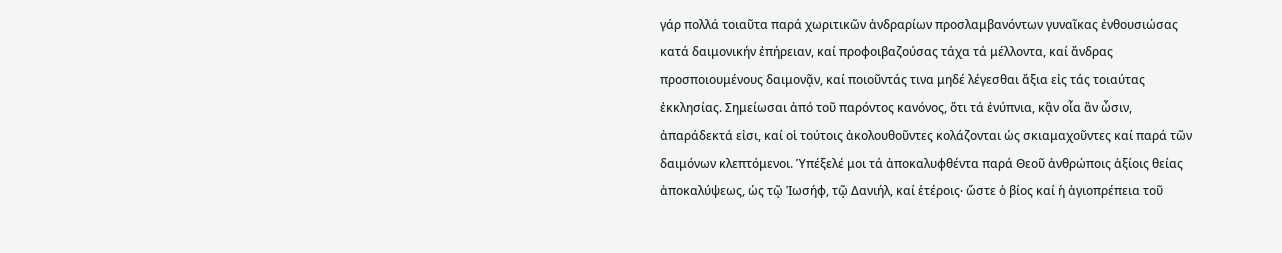γάρ πολλά τοιαῦτα παρά χωριτικῶν ἀνδραρίων προσλαμβανόντων γυναῖκας ἐνθουσιώσας κατά δαιμονικήν ἐπήρειαν, καί προφοιβαζούσας τάχα τά μέλλοντα, καί ἄνδρας προσποιουμένους δαιμονᾷν, καί ποιοῦντάς τινα μηδέ λέγεσθαι ἄξια εἰς τάς τοιαύτας ἐκκλησίας. Σημείωσαι ἀπό τοῦ παρόντος κανόνος, ὅτι τά ἐνύπνια, κᾂν οἷα ἂν ὦσιν, ἀπαράδεκτά εἰσι, καί οἱ τούτοις ἀκολουθοῦντες κολάζονται ὡς σκιαμαχοῦντες καί παρά τῶν δαιμόνων κλεπτόμενοι. Ὑπέξελέ μοι τά ἀποκαλυφθέντα παρά Θεοῦ ἀνθρώποις ἀξίοις θείας ἀποκαλύψεως, ὡς τῷ Ἰωσήφ, τῷ Δανιήλ, καί ἑτέροις∙ ὥστε ὁ βίος καί ἡ ἁγιοπρέπεια τοῦ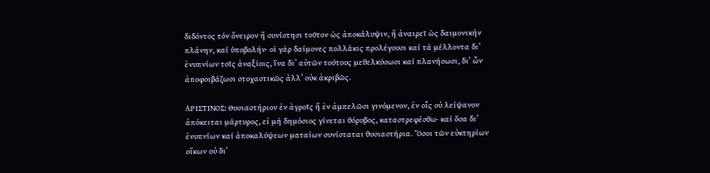διδόντος τόν ὄνειρον ἤ συνίστησι τοῦτον ὡς ἀποκάλυψιν, ἤ ἀναιρεῖ ὡς δαιμονικήν πλάνην, καί ὑποβολήν∙ οἱ γάρ δαίμονες πολλάκις προλέγουσι καί τά μέλλοντα δι’ ἐνυπνίων τοῖς ἀναξίοις, ἵνα δι’ αὐτῶν τούτους μεθελκύσωσι καί πλανήσωσι, δι’ ὧν ἀποφοιβάζωσι στοχαστικῶς ἀλλ’ οὐκ ἀκριβῶς.

ΑΡΙΣΤΙΝΟΣ: Θυσιαστήριον ἐν ἀγροῖς ἤ ἐν ἀμπελῶσι γινόμενον, ἐν οἷς οὐ λείψανον ἀπόκειται μάρτυρος, εἰ μή δημόσιος γίνεται θόρυβος, καταστρεφέσθω∙ καί ὅσα δι’ ἐνυπνίων καί ἀποκαλύψεων ματαίων συνίσταται θυσιαστήρια. Ὅσοι τῶν εὐκτηρίων οἴκων οὐ δι’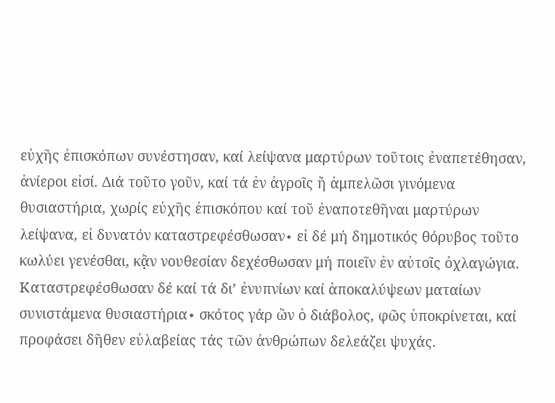εὐχῆς ἐπισκόπων συνέστησαν, καί λείψανα μαρτύρων τοῦτοις ἐναπετέθησαν, ἀνίεροι εἰσί. Διά τοῦτο γοῦν, καί τά ἐν ἀγροῖς ἤ ἀμπελῶσι γινόμενα θυσιαστήρια, χωρίς εὐχῆς ἐπισκόπου καί τοῦ ἐναποτεθῆναι μαρτύρων λείψανα, εἰ δυνατόν καταστρεφέσθωσαν∙ εἰ δέ μή δημοτικός θόρυβος τοῦτο κωλύει γενέσθαι, κᾂν νουθεσίαν δεχέσθωσαν μή ποιεῖν ἐν αὐτοῖς ὀχλαγώγια. Καταστρεφέσθωσαν δέ καί τά δι’ ἐνυπνίων καί ἀποκαλύψεων ματαίων συνιστάμενα θυσιαστήρια∙ σκότος γάρ ὢν ὁ διάβολος, φῶς ὑποκρίνεται, καί προφάσει δῆθεν εὐλαβείας τάς τῶν ἀνθρώπων δελεάζει ψυχάς.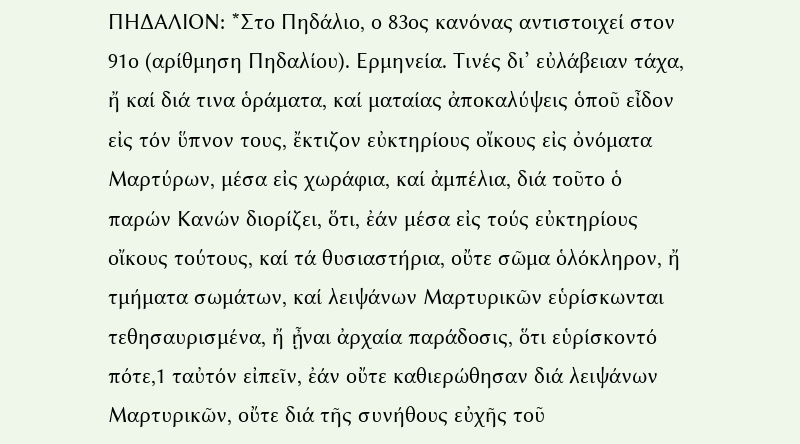ΠΗΔΑΛΙΟΝ: *Στο Πηδάλιο, ο 83ος κανόνας αντιστοιχεί στον 91ο (αρίθμηση Πηδαλίου). Ερμηνεία. Τινές δι’ εὐλάβειαν τάχα, ἤ καί διά τινα ὁράματα, καί ματαίας ἀποκαλύψεις ὁποῦ εἶδον εἰς τόν ὕπνον τους, ἔκτιζον εὐκτηρίους οἴκους εἰς ὀνόματα Μαρτύρων, μέσα εἰς χωράφια, καί ἀμπέλια, διά τοῦτο ὁ παρών Κανών διορίζει, ὅτι, ἐάν μέσα εἰς τούς εὐκτηρίους οἴκους τούτους, καί τά θυσιαστήρια, οὔτε σῶμα ὁλόκληρον, ἤ τμήματα σωμάτων, καί λειψάνων Μαρτυρικῶν εὑρίσκωνται τεθησαυρισμένα, ἤ ᾖναι ἀρχαία παράδοσις, ὅτι εὑρίσκοντό πότε,1 ταὐτόν εἰπεῖν, ἐάν οὔτε καθιερώθησαν διά λειψάνων Μαρτυρικῶν, οὔτε διά τῆς συνήθους εὐχῆς τοῦ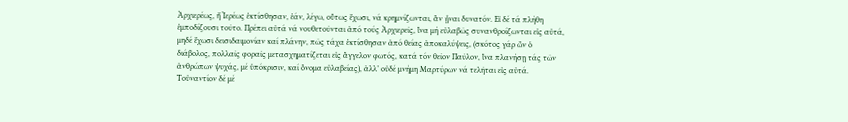Ἀρχιερέως, ἤ Ἱερέως ἐκτίσθησαν, ἐάν, λέγω, οὕτως ἔχωσι, νά κρημνίζωνται, ἂν ᾖναι δυνατόν. Εἰ δέ τά πλήθη ἐμποδίζουσι τοῦτο. Πρέπει αὐτά νά νουθετοῦνται ἀπό τούς Ἀρχιερεῖς, ἵνα μή εὐλαβῶς συνανθροίζωνται εἰς αὐτά, μηδέ ἔχωσι δεισιδαιμονίαν καί πλάνην, πῶς τάχα ἐκτίσθησαν ἀπό θείας ἀποκαλύψεις, (σκότος γάρ ὢν ὁ διάβολος, πολλαῖς φοραῖς μετασχηματίζεται εἰς ἄγγελον φωτός, κατά τόν θεῖον Παῦλον, ἵνα πλανήσῃ τάς τῶν ἀνθρώπων ψυχάς, μέ ὑπόκρισιν, καί ὄνομα εὐλαβείας), ἀλλ’ οὐδέ μνήμη Μαρτύρων νά τελῆται εἰς αὐτά. Τοὐναντίον δέ μέ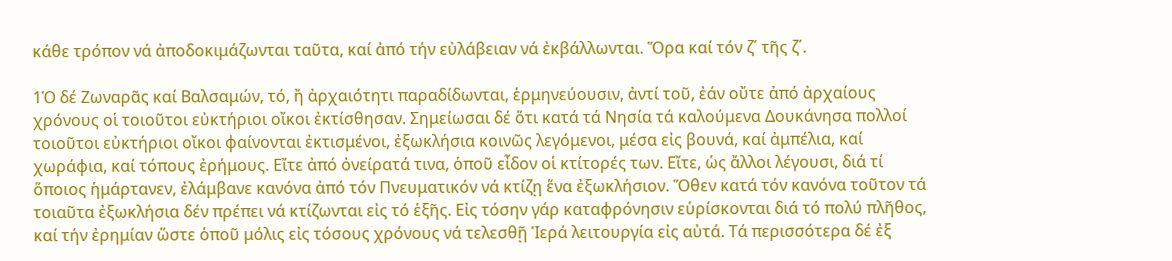κάθε τρόπον νά ἀποδοκιμάζωνται ταῦτα, καί ἀπό τήν εὐλάβειαν νά ἐκβάλλωνται. Ὅρα καί τόν ζ΄ τῆς ζ΄.

1Ὁ δέ Ζωναρᾶς καί Βαλσαμών, τό, ἤ ἀρχαιότητι παραδίδωνται, ἑρμηνεύουσιν, ἀντί τοῦ, ἐάν οὔτε ἀπό ἀρχαίους χρόνους οἱ τοιοῦτοι εὐκτήριοι οἴκοι ἐκτίσθησαν. Σημείωσαι δέ ὅτι κατά τά Νησία τά καλούμενα Δουκάνησα πολλοί τοιοῦτοι εὐκτήριοι οἴκοι φαίνονται ἐκτισμένοι, ἐξωκλήσια κοινῶς λεγόμενοι, μέσα εἰς βουνά, καί ἀμπέλια, καί χωράφια, καί τόπους ἐρήμους. Εἴτε ἀπό ὀνείρατά τινα, ὁποῦ εἶδον οἱ κτίτορές των. Εἴτε, ὡς ἄλλοι λέγουσι, διά τί ὅποιος ἡμάρτανεν, ἐλάμβανε κανόνα ἀπό τόν Πνευματικόν νά κτίζῃ ἕνα ἐξωκλήσιον. Ὅθεν κατά τόν κανόνα τοῦτον τά τοιαῦτα ἐξωκλήσια δέν πρέπει νά κτίζωνται εἰς τό ἑξῆς. Εἰς τόσην γάρ καταφρόνησιν εὑρίσκονται διά τό πολύ πλῆθος, καί τήν ἐρημίαν ὥστε ὁποῦ μόλις εἰς τόσους χρόνους νά τελεσθῇ Ἱερά λειτουργία εἰς αὐτά. Τά περισσότερα δέ ἐξ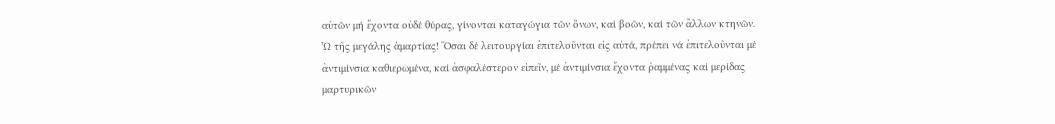αὐτῶν μή ἔχοντα οὐδέ θύρας, γίνονται καταγώγια τῶν ὄνων, καί βοῶν, καί τῶν ἄλλων κτηνῶν. Ὦ τῆς μεγάλης ἁμαρτίας! Ὅσαι δέ λειτουργίαι ἐπιτελοῦνται εἰς αὐτά, πρέπει νά ἐπιτελοῦνται μέ ἀντιμίνσια καθιερωμένα, καί ἀσφαλέστερον εἰπεῖν, μέ ἀντιμίνσια ἔχοντα ῥαμμένας καί μερίδας μαρτυρικῶν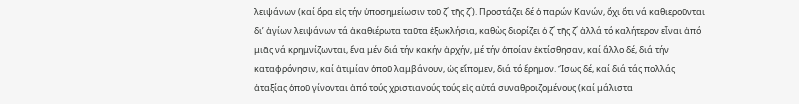λειψάνων (καί ὅρα εἰς τήν ὑποσημείωσιν τοῦ ζ΄ τῆς ζ΄). Προστάζει δέ ὁ παρών Κανών, ὄχι ὅτι νά καθιεροῦνται δι’ ἁγίων λειψάνων τά ἀκαθιέρωτα ταῦτα ἐξωκλήσια, καθὼς διορίζει ὁ ζ΄ τῆς ζ΄ ἀλλά τό καλήτερον εἶναι ἀπό μιᾶς νά κρημνίζωνται, ἕνα μέν διά τήν κακήν ἀρχήν, μέ τήν ὁποίαν ἐκτίσθησαν, καί ἄλλο δέ, διά τήν καταφρόνησιν, καί ἀτιμίαν ὁποῦ λαμβάνουν, ὡς εἴπομεν, διά τό ἔρημον. Ἴσως δέ, καί διά τάς πολλάς ἀταξίας ὁποῦ γίνονται ἀπό τούς χριστιανούς τούς εἰς αὐτά συναθροιζομένους (καί μάλιστα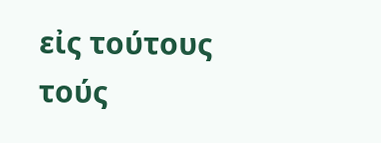εἰς τούτους τούς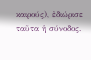καιρούς), ἐδιώρισε ταῦτα ἡ σύνοδος.